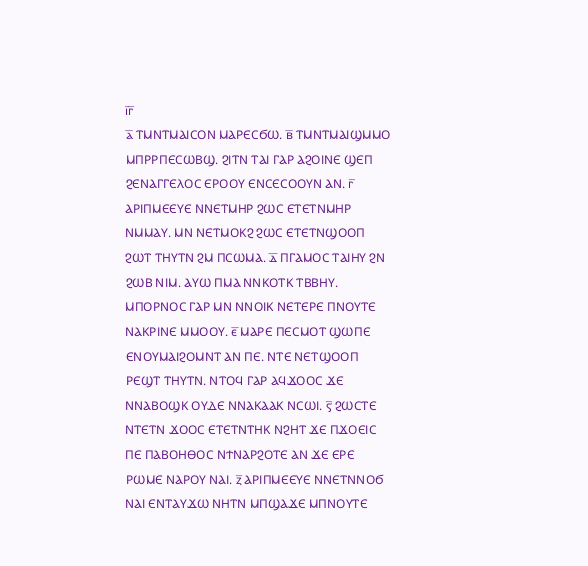ⲓ̅ⲅ̅
ⲁ̅ ⲦⲘⲚⲦⲘⲀⲒⲤⲞⲚ ⲘⲀⲢⲈⲤϬⲰ. ⲃ̅ ⲦⲘⲚⲦⲘⲀⲒϢⲘⲘⲞ ⲘⲠⲢⲢⲠⲈⲤⲰⲂϢ. ϨⲒⲦⲚ ⲦⲀⲒ ⲄⲀⲢ ⲀϨⲞⲒⲚⲈ ϢⲈⲠ ϨⲈⲚⲀⲄⲄⲈⲖⲞⲤ ⲈⲢⲞⲞⲨ ⲈⲚⲤⲈⲤⲞⲞⲨⲚ ⲀⲚ. ⲅ̅ ⲀⲢⲒⲠⲘⲈⲈⲨⲈ ⲚⲚⲈⲦⲘⲎⲢ ϨⲰⲤ ⲈⲦⲈⲦⲚⲘⲎⲢ ⲚⲘⲘⲀⲨ. ⲘⲚ ⲚⲈⲦⲘⲞⲔϨ ϨⲰⲤ ⲈⲦⲈⲦⲚϢⲞⲞⲠ ϨⲰⲦ ⲦⲎⲨⲦⲚ ϨⲘ ⲠⲤⲰⲘⲀ. ⲇ̅ ⲠⲄⲀⲘⲞⲤ ⲦⲀⲒⲎⲨ ϨⲚ ϨⲰⲂ ⲚⲒⲘ. ⲀⲨⲰ ⲠⲘⲀ ⲚⲚⲔⲞⲦⲔ ⲦⲂⲂⲎⲨ. ⲘⲠⲞⲢⲚⲞⲤ ⲄⲀⲢ ⲘⲚ ⲚⲚⲞⲒⲔ ⲚⲈⲦⲈⲢⲈ ⲠⲚⲞⲨⲦⲈ ⲚⲀⲔⲢⲒⲚⲈ ⲘⲘⲞⲞⲨ. ⲉ̅ ⲘⲀⲢⲈ ⲠⲈⲤⲘⲞⲦ ϢⲰⲠⲈ ⲈⲚⲞⲨⲘⲀⲒϨⲞⲘⲚⲦ ⲀⲚ ⲠⲈ. ⲚⲦⲈ ⲚⲈⲦϢⲞⲞⲠ ⲢⲈϢⲦ ⲦⲎⲨⲦⲚ. ⲚⲦⲞϤ ⲄⲀⲢ ⲀϤϪⲞⲞⲤ ϪⲈ ⲚⲚⲀⲂⲞϢⲔ ⲞⲨⲆⲈ ⲚⲚⲀⲔⲀⲀⲔ ⲚⲤⲰⲒ. ⲋ̅ ϨⲰⲤⲦⲈ ⲚⲦⲈⲦⲚ ϪⲞⲞⲤ ⲈⲦⲈⲦⲚⲦⲎⲔ ⲚϨⲎⲦ ϪⲈ ⲠϪⲞⲈⲒⲤ ⲠⲈ ⲠⲀⲂⲞⲎⲐⲞⲤ ⲚϮⲚⲀⲢϨⲞⲦⲈ ⲀⲚ ϪⲈ ⲈⲢⲈ ⲢⲰⲘⲈ ⲚⲀⲢⲞⲨ ⲚⲀⲒ. ⲍ̅ ⲀⲢⲒⲠⲘⲈⲈⲨⲈ ⲚⲚⲈⲦⲚⲚⲞϬ ⲚⲀⲒ ⲈⲚⲦⲀⲨϪⲰ ⲚⲎⲦⲚ ⲘⲠϢⲀϪⲈ ⲘⲠⲚⲞⲨⲦⲈ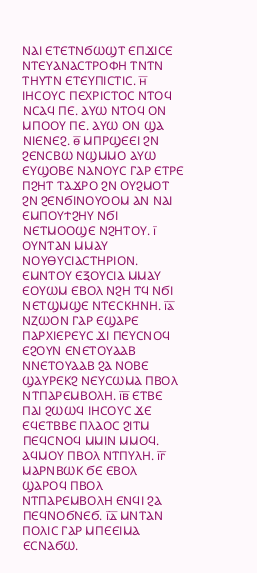ⲚⲀⲒ ⲈⲦⲈⲦⲚϬⲰϢⲦ ⲈⲠϪⲒⲤⲈ ⲚⲦⲈⲨⲀⲚⲀⲤⲦⲢⲞⲪⲎ ⲦⲚⲦⲚ ⲦⲎⲨⲦⲚ ⲈⲦⲈⲨⲠⲒⲤⲦⲒⲤ. ⲏ̅ ⲒⲎⲤⲞⲨⲤ ⲠⲈⲬⲢⲒⲤⲦⲞⲤ ⲚⲦⲞϤ ⲚⲤⲀϤ ⲠⲈ. ⲀⲨⲰ ⲚⲦⲞϤ ⲞⲚ ⲘⲠⲞⲞⲨ ⲠⲈ. ⲀⲨⲰ ⲞⲚ ϢⲀ ⲚⲒⲈⲚⲈϨ. ⲑ̅ ⲘⲠⲢϢⲈⲈⲒ ϨⲚ ϨⲈⲚⲤⲂⲰ ⲚϢⲘⲘⲞ ⲀⲨⲰ ⲈⲨϢⲞⲂⲈ ⲚⲀⲚⲞⲨⲤ ⲄⲀⲢ ⲈⲦⲢⲈ ⲠϨⲎⲦ ⲦⲀϪⲢⲞ ϨⲚ ⲞⲨϨⲘⲞⲦ ϨⲚ ϨⲈⲚϬⲒⲚⲞⲨⲞⲞⲘ ⲀⲚ ⲚⲀⲒ ⲈⲘⲠⲞⲨϮϨⲎⲨ ⲚϬⲒ ⲚⲈⲦⲘⲞⲞϢⲈ ⲚϨⲎⲦⲞⲨ. ⲓ̅ ⲞⲨⲚⲦⲀⲚ ⲘⲘⲀⲨ ⲚⲞⲨⲐⲨⲤⲒⲀⲤⲦⲎⲢⲒⲞⲚ. ⲈⲘⲚⲦⲞⲨ ⲈⲜⲞⲨⲤⲒⲀ ⲘⲘⲀⲨ ⲈⲞⲨⲰⲘ ⲈⲂⲞⲖ ⲚϨⲎ ⲦϤ ⲚϬⲒ ⲚⲈⲦϢⲘϢⲈ ⲚⲦⲈⲤⲔⲎⲚⲎ. ⲓ̅ⲁ̅ ⲚⲌⲰⲞⲚ ⲄⲀⲢ ⲈϢⲀⲢⲈ ⲠⲀⲢⲬⲒⲈⲢⲈⲨⲤ ϪⲒ ⲠⲈⲨⲤⲚⲞϤ ⲈϨⲞⲨⲚ ⲈⲚⲈⲦⲞⲨⲀⲀⲂ ⲚⲚⲈⲦⲞⲨⲀⲀⲂ ϨⲀ ⲚⲞⲂⲈ ϢⲀⲨⲢⲈⲔϨ ⲚⲈⲨⲤⲰⲘⲀ ⲠⲂⲞⲖ ⲚⲦⲠⲀⲢⲈⲘⲂⲞⲖⲎ. ⲓ̅ⲃ̅ ⲈⲦⲂⲈ ⲠⲀⲒ ϨⲰⲰϤ ⲒⲎⲤⲞⲨⲤ ϪⲈ ⲈϤⲈⲦⲂⲂⲈ ⲠⲖⲀⲞⲤ ϨⲒⲦⲘ ⲠⲈϤⲤⲚⲞϤ ⲘⲘⲒⲚ ⲘⲘⲞϤ. ⲀϤⲘⲞⲨ ⲠⲂⲞⲖ ⲚⲦⲠⲨⲖⲎ. ⲓ̅ⲅ̅ ⲘⲀⲢⲚⲂⲰⲔ ϬⲈ ⲈⲂⲞⲖ ϢⲀⲢⲞϤ ⲠⲂⲞⲖ ⲚⲦⲠⲀⲢⲈⲘⲂⲞⲖⲎ ⲈⲚϤⲒ ϨⲀ ⲠⲈϤⲚⲞϬⲚⲈϬ. ⲓ̅ⲇ̅ ⲘⲚⲦⲀⲚ ⲠⲞⲖⲒⲤ ⲄⲀⲢ ⲘⲠⲈⲈⲒⲘⲀ ⲈⲤⲚⲀϬⲰ.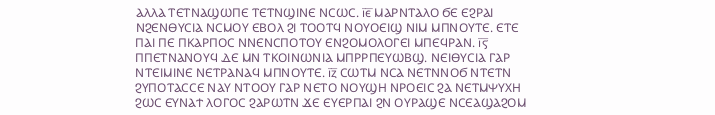ⲀⲖⲖⲀ ⲦⲈⲦⲚⲀϢⲰⲠⲈ ⲦⲈⲦⲚϢⲒⲚⲈ ⲚⲤⲰⲤ. ⲓ̅ⲉ̅ ⲘⲀⲢⲚⲦⲀⲖⲞ ϬⲈ ⲈϨⲢⲀⲒ ⲚϨⲈⲚⲐⲨⲤⲒⲀ ⲚⲤⲘⲞⲨ ⲈⲂⲞⲖ ϨⲒ ⲦⲞⲞⲦϤ ⲚⲞⲨⲞⲈⲒϢ ⲚⲒⲘ ⲘⲠⲚⲞⲨⲦⲈ. ⲈⲦⲈ ⲠⲀⲒ ⲠⲈ ⲠⲔⲀⲢⲠⲞⲤ ⲚⲚⲈⲚⲤⲠⲞⲦⲞⲨ ⲈⲚϨⲞⲘⲞⲖⲞⲄⲈⲒ ⲘⲠⲈϤⲢⲀⲚ. ⲓ̅ⲋ̅ ⲠⲠⲈⲦⲚⲀⲚⲞⲨϤ ⲆⲈ ⲘⲚ ⲦⲔⲞⲒⲚⲰⲚⲒⲀ ⲘⲠⲢⲢⲠⲈⲨⲰⲂϢ. ⲚⲈⲒⲐⲨⲤⲒⲀ ⲄⲀⲢ ⲚⲦⲈⲒⲘⲒⲚⲈ ⲚⲈⲦⲢⲀⲚⲀϤ ⲘⲠⲚⲞⲨⲦⲈ. ⲓ̅ⲍ̅ ⲤⲰⲦⲘ ⲚⲤⲀ ⲚⲈⲦⲚⲚⲞϬ ⲚⲦⲈⲦⲚ ϨⲨⲠⲞⲦⲀⲤⲤⲈ ⲚⲀⲨ ⲚⲦⲞⲞⲨ ⲄⲀⲢ ⲚⲈⲦⲞ ⲚⲞⲨϢⲎ ⲚⲢⲞⲈⲒⲤ ϨⲀ ⲚⲈⲦⲘⲮⲨⲬⲎ ϨⲰⲤ ⲈⲨⲚⲀϮ ⲖⲞⲄⲞⲤ ϨⲀⲢⲰⲦⲚ ϪⲈ ⲈⲨⲈⲢⲠⲀⲒ ϨⲚ ⲞⲨⲢⲀϢⲈ ⲚⲤⲈⲀϢⲀϨⲞⲘ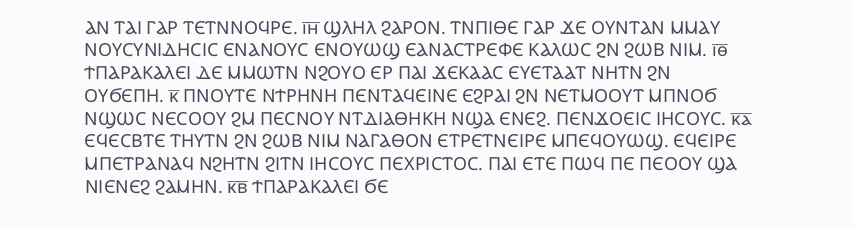ⲀⲚ ⲦⲀⲒ ⲄⲀⲢ ⲦⲈⲦⲚⲚⲞϤⲢⲈ. ⲓ̅ⲏ̅ ϢⲖⲎⲖ ϨⲀⲢⲞⲚ. ⲦⲚⲠⲒⲐⲈ ⲄⲀⲢ ϪⲈ ⲞⲨⲚⲦⲀⲚ ⲘⲘⲀⲨ ⲚⲞⲨⲤⲨⲚⲒⲆⲎⲤⲒⲤ ⲈⲚⲀⲚⲞⲨⲤ ⲈⲚⲞⲨⲰϢ ⲈⲀⲚⲀⲤⲦⲢⲈⲪⲈ ⲔⲀⲖⲰⲤ ϨⲚ ϨⲰⲂ ⲚⲒⲘ. ⲓ̅ⲑ̅ ϮⲠⲀⲢⲀⲔⲀⲖⲈⲒ ⲆⲈ ⲘⲘⲰⲦⲚ ⲚϨⲞⲨⲞ ⲈⲢ ⲠⲀⲒ ϪⲈⲔⲀⲀⲤ ⲈⲨⲈⲦⲀⲀⲦ ⲚⲎⲦⲚ ϨⲚ ⲞⲨϬⲈⲠⲎ. ⲕ̅ ⲠⲚⲞⲨⲦⲈ ⲚϮⲢⲎⲚⲎ ⲠⲈⲚⲦⲀϤⲈⲒⲚⲈ ⲈϨⲢⲀⲒ ϨⲚ ⲚⲈⲦⲘⲞⲞⲨⲦ ⲘⲠⲚⲞϬ ⲚϢⲰⲤ ⲚⲈⲤⲞⲞⲨ ϨⲘ ⲠⲈⲤⲚⲞⲨ ⲚⲦⲆⲒⲀⲐⲎⲔⲎ ⲚϢⲀ ⲈⲚⲈϨ. ⲠⲈⲚϪⲞⲈⲒⲤ ⲒⲎⲤⲞⲨⲤ. ⲕ̅ⲁ̅ ⲈϤⲈⲤⲂⲦⲈ ⲦⲎⲨⲦⲚ ϨⲚ ϨⲰⲂ ⲚⲒⲘ ⲚⲀⲄⲀⲐⲞⲚ ⲈⲦⲢⲈⲦⲚⲈⲒⲢⲈ ⲘⲠⲈϤⲞⲨⲰϢ. ⲈϤⲈⲒⲢⲈ ⲘⲠⲈⲦⲢⲀⲚⲀϤ ⲚϨⲎⲦⲚ ϨⲒⲦⲚ ⲒⲎⲤⲞⲨⲤ ⲠⲈⲬⲢⲒⲤⲦⲞⲤ. ⲠⲀⲒ ⲈⲦⲈ ⲠⲰϤ ⲠⲈ ⲠⲈⲞⲞⲨ ϢⲀ ⲚⲒⲈⲚⲈϨ ϨⲀⲘⲎⲚ. ⲕ̅ⲃ̅ ϮⲠⲀⲢⲀⲔⲀⲖⲈⲒ ϬⲈ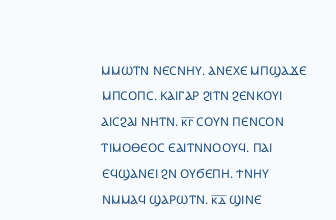ⲘⲘⲰⲦⲚ ⲚⲈⲤⲚⲎⲨ. ⲀⲚⲈⲬⲈ ⲘⲠϢⲀϪⲈ ⲘⲠⲤⲞⲠⲤ. ⲔⲀⲒⲄⲀⲢ ϨⲒⲦⲚ ϨⲈⲚⲔⲞⲨⲒ ⲀⲒⲤϨⲀⲒ ⲚⲎⲦⲚ. ⲕ̅ⲅ̅ ⲤⲞⲨⲚ ⲠⲈⲚⲤⲞⲚ ⲦⲒⲘⲞⲐⲈⲞⲤ ⲈⲀⲒⲦⲚⲚⲞⲞⲨϤ. ⲠⲀⲒ ⲈϤϢⲀⲚⲈⲒ ϨⲚ ⲞⲨϬⲈⲠⲎ. ϮⲚⲎⲨ ⲚⲘⲘⲀϤ ϢⲀⲢⲰⲦⲚ. ⲕ̅ⲇ̅ ϢⲒⲚⲈ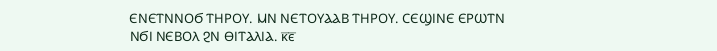ⲈⲚⲈⲦⲚⲚⲞϬ ⲦⲎⲢⲞⲨ. ⲘⲚ ⲚⲈⲦⲞⲨⲀⲀⲂ ⲦⲎⲢⲞⲨ. ⲤⲈϢⲒⲚⲈ ⲈⲢⲰⲦⲚ ⲚϬⲒ ⲚⲈⲂⲞⲖ ϨⲚ ⲐⲒⲦⲀⲖⲒⲀ. ⲕ̅ⲉ̅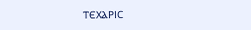ⲦⲈⲬⲀⲢⲒⲤ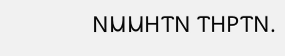ⲚⲘⲘⲎⲦⲚ ⲦⲎⲢⲦⲚ.